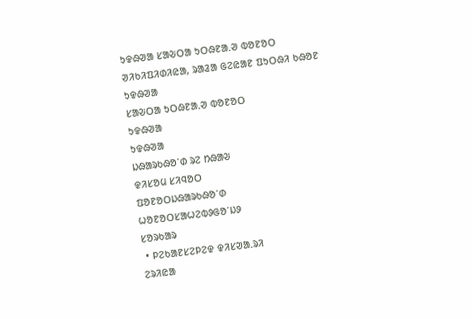ᱩᱫᱷᱣᱟ ᱥᱟᱶᱛᱟ ᱩᱛᱷᱱᱟᱹᱣ ᱵᱚᱱᱚᱛ
ᱣᱤᱠᱤᱯᱤᱰᱤᱭᱟ, ᱨᱟᱲᱟ ᱜᱮᱭᱟᱱ ᱯᱩᱛᱷᱤ ᱠᱷᱚᱱ
ᱩᱫᱷᱣᱟ
ᱥᱟᱶᱛᱟ ᱩᱛᱷᱱᱟᱹᱣ ᱵᱚᱱᱚᱛ
ᱩᱫᱷᱣᱟ
ᱩᱫᱷᱣᱟ
ᱡᱷᱟᱨᱠᱷᱚᱸᱰ ᱨᱮ ᱴᱷᱟᱶ
ᱫᱤᱥᱚᱢ ᱥᱤᱧᱚᱛ
ᱯᱚᱱᱚᱛᱡᱷᱟᱨᱠᱷᱚᱸᱰ
ᱦᱚᱱᱚᱛᱥᱟᱦᱮᱵᱽᱜᱚᱸᱡᱽ
ᱥᱚᱨᱠᱟᱨ
 • ᱞᱮᱠᱟᱱᱥᱮᱞᱮᱫ ᱫᱤᱥᱣᱟᱹᱨᱤ
ᱮᱨᱤᱭᱟ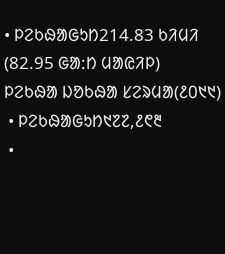• ᱞᱮᱠᱷᱟᱜᱩᱴ214.83 ᱠᱤᱢᱤ (82.95 ᱜᱟᱺᱴ ᱢᱟᱭᱤᱞ)
ᱞᱮᱠᱷᱟ ᱡᱚᱠᱷᱟ ᱥᱮᱨᱢᱟ(᱒᱐᱑᱑)
 • ᱞᱮᱠᱷᱟᱜᱩᱴ᱑᱗᱗,᱒᱖᱓
 •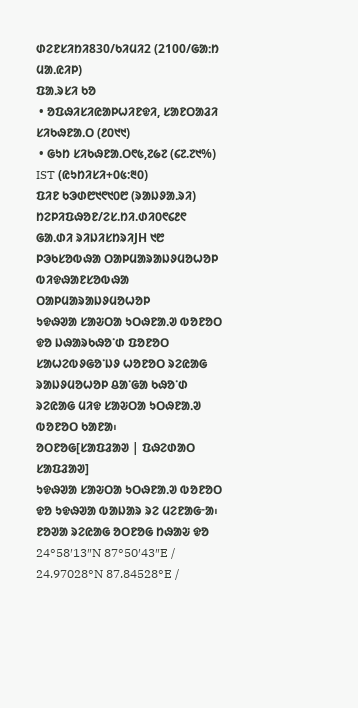ᱰᱮᱱᱥᱤᱴᱤ830/ᱠᱤᱢᱤ2 (2100/ᱜᱟᱺᱴ ᱢᱟᱹᱭᱤᱞ)
ᱯᱟᱹᱨᱥᱤ ᱠᱚ
 • ᱚᱯᱷᱤᱥᱤᱭᱟᱞᱦᱤᱱᱫᱤ, ᱥᱟᱱᱛᱟᱲᱤ
ᱥᱤᱠᱷᱱᱟᱹᱛ (᱒᱐᱑᱑)
 • ᱜᱩᱴ ᱥᱤᱠᱷᱱᱟᱹᱛ᱖᱕,᱗᱙᱗ (᱔᱗.᱗᱑%)
IST (ᱭᱩᱴᱤᱥᱤ+᱐᱕:᱓᱐)
ᱯᱤᱱ ᱠᱳᱰ᱘᱑᱖᱑᱐᱘ (ᱨᱟᱡᱽᱟᱹᱨᱤ)
ᱴᱮᱞᱤᱯᱷᱚᱱ/ᱮᱥ.ᱴᱤ.ᱰᱤ᱐᱖᱔᱒᱖
ᱜᱟᱹᱰᱤ ᱨᱤᱡᱤᱥᱴᱨᱤJH ᱑᱘
ᱞᱳᱠᱥᱚᱵᱷᱟ ᱛᱟᱞᱢᱟᱨᱟᱡᱽᱢᱚᱦᱚᱞ
ᱵᱤᱫᱷᱟᱱᱥᱚᱵᱷᱟ ᱛᱟᱞᱢᱟᱨᱟᱡᱽᱢᱚᱦᱚᱞ
ᱩᱫᱷᱣᱟ ᱥᱟᱶᱛᱟ ᱩᱛᱷᱱᱟᱹᱣ ᱵᱚᱱᱚᱛ ᱫᱚ ᱡᱷᱟᱨᱠᱷᱚᱸᱰ ᱯᱚᱱᱚᱛ ᱥᱟᱦᱮᱵᱽᱜᱚᱸᱡᱽ ᱦᱚᱱᱚᱛ ᱨᱮᱭᱟᱜ ᱨᱟᱡᱽᱢᱚᱦᱚᱞ ᱪᱟᱸᱜᱟ ᱠᱷᱚᱸᱰ ᱨᱮᱭᱟᱜ ᱢᱤᱫ ᱥᱟᱶᱛᱟ ᱩᱛᱷᱱᱟᱹᱣ ᱵᱚᱱᱚᱛ ᱠᱟᱱᱟ᱾
ᱚᱛᱱᱚᱜ[ᱥᱟᱯᱲᱟᱣ | ᱯᱷᱮᱰᱟᱛ ᱥᱟᱯᱲᱟᱣ]
ᱩᱫᱷᱣᱟ ᱥᱟᱶᱛᱟ ᱩᱛᱷᱱᱟᱹᱣ ᱵᱚᱱᱚᱛ ᱫᱚ ᱩᱫᱷᱣᱟ ᱵᱟᱡᱟᱨ ᱨᱮ ᱢᱮᱱᱟᱜᱼᱟ᱾ ᱱᱚᱣᱟ ᱨᱮᱭᱟᱜ ᱚᱛᱱᱚᱜ ᱴᱷᱟᱶ ᱫᱚ 24°58′13″N 87°50′43″E / 24.97028°N 87.84528°E /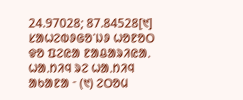24.97028; 87.84528[᱑]
ᱥᱟᱦᱮᱵᱽᱜᱚᱸᱡᱽ ᱦᱚᱱᱚᱛ ᱫᱚ ᱯᱮᱭᱟ ᱱᱟᱪᱟᱨᱤᱭᱟᱹ ᱦᱟᱹᱴᱤᱧ ᱨᱮ ᱦᱟᱹᱴᱤᱧ ᱟᱠᱟᱱᱟ ᱼ (᱑) ᱮᱛᱚᱢ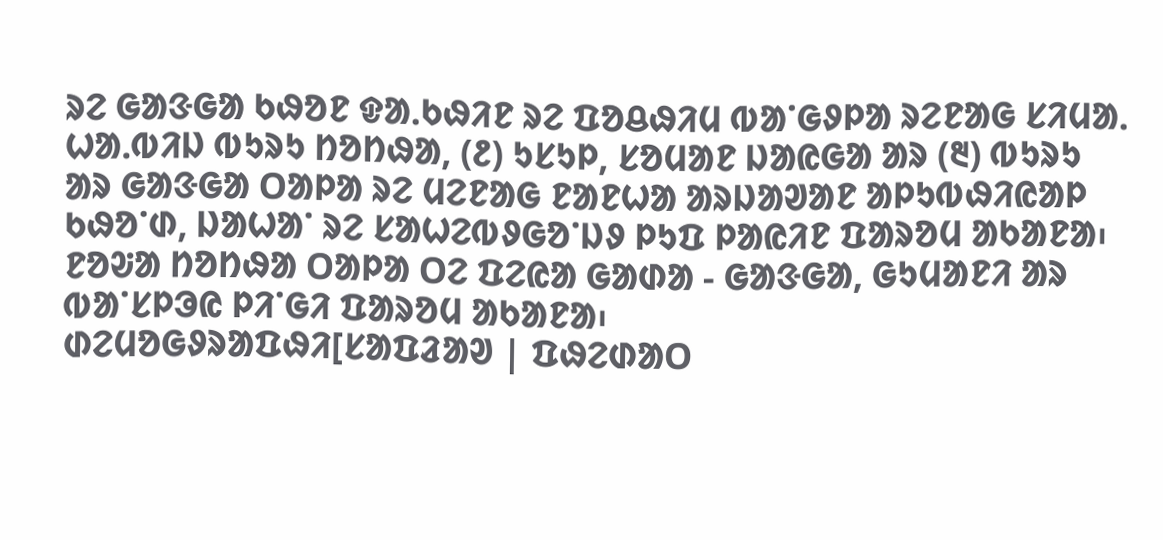ᱨᱮ ᱜᱟᱝᱜᱟ ᱠᱷᱚᱱ ᱫᱟᱹᱠᱷᱤᱱ ᱨᱮ ᱯᱚᱪᱷᱤᱢ ᱵᱟᱸᱜᱽᱞᱟ ᱨᱮᱱᱟᱜ ᱥᱤᱢᱟᱹ ᱦᱟᱹᱵᱤᱡ ᱵᱩᱨᱩ ᱴᱚᱴᱷᱟ, (᱒) ᱩᱥᱩᱞ, ᱥᱚᱢᱟᱱ ᱡᱟᱭᱜᱟ ᱟᱨ (᱓) ᱵᱩᱨᱩ ᱟᱨ ᱜᱟᱝᱜᱟ ᱛᱟᱞᱟ ᱨᱮ ᱢᱮᱱᱟᱜ ᱱᱟᱱᱦᱟ ᱟᱨᱡᱟᱣᱟᱱ ᱟᱞᱩᱵᱷᱤᱭᱟᱞ ᱠᱷᱚᱸᱰ, ᱡᱟᱦᱟᱸ ᱨᱮ ᱥᱟᱦᱮᱵᱽᱜᱚᱸᱡᱽ ᱞᱩᱯ ᱞᱟᱭᱤᱱ ᱯᱟᱨᱚᱢ ᱟᱠᱟᱱᱟ᱾ ᱱᱚᱶᱟ ᱴᱚᱴᱷᱟ ᱛᱟᱞᱟ ᱛᱮ ᱯᱮᱭᱟ ᱜᱟᱰᱟ - ᱜᱟᱝᱜᱟ, ᱜᱩᱢᱟᱱᱤ ᱟᱨ ᱵᱟᱸᱥᱞᱳᱭ ᱞᱤᱸᱜᱤ ᱯᱟᱨᱚᱢ ᱟᱠᱟᱱᱟ᱾
ᱰᱮᱢᱚᱜᱽᱨᱟᱯᱷᱤ[ᱥᱟᱯᱲᱟᱣ | ᱯᱷᱮᱰᱟᱛ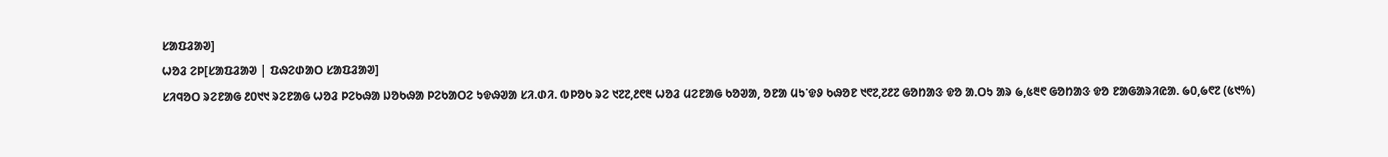ᱥᱟᱯᱲᱟᱣ]
ᱦᱚᱲ ᱮᱞ[ᱥᱟᱯᱲᱟᱣ | ᱯᱷᱮᱰᱟᱛ ᱥᱟᱯᱲᱟᱣ]
ᱥᱤᱧᱚᱛ ᱨᱮᱱᱟᱜ ᱒᱐᱑᱑ ᱨᱮᱱᱟᱜ ᱦᱚᱲ ᱞᱮᱠᱷᱟ ᱡᱚᱠᱷᱟ ᱞᱮᱠᱟᱛᱮ ᱩᱫᱷᱣᱟ ᱥᱤ.ᱰᱤ. ᱵᱞᱚᱠ ᱨᱮ ᱑᱗᱗,᱒᱖᱓ ᱦᱚᱲ ᱢᱮᱱᱟᱜ ᱠᱚᱣᱟ, ᱚᱱᱟ ᱢᱩᱸᱫᱽ ᱠᱷᱚᱱ ᱑᱖᱗,᱗᱒᱗ ᱜᱚᱴᱟᱝ ᱫᱚ ᱟᱹᱛᱩ ᱟᱨ ᱙,᱕᱓᱖ ᱜᱚᱴᱟᱝ ᱫᱚ ᱱᱟᱜᱟᱨᱤᱭᱟ. ᱙᱐,᱙᱖᱗ (᱕᱑%)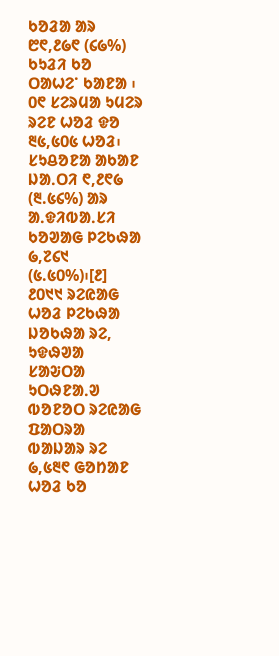ᱠᱚᱲᱟ ᱟᱨ ᱘᱖,᱒᱙᱖ (᱔᱙%) ᱠᱩᱲᱤ ᱠᱚ ᱛᱟᱦᱮᱸ ᱠᱟᱱᱟ ᱾ ᱐᱖ ᱥᱮᱨᱢᱟ ᱩᱢᱮᱨ ᱨᱮᱱ ᱦᱚᱲ ᱫᱚ ᱓᱕,᱕᱐᱕ ᱦᱚᱲ᱾ ᱥᱩᱪᱚᱱᱟ ᱟᱠᱟᱱ ᱡᱟᱹᱛᱤ ᱖,᱒᱖᱙ (᱓.᱕᱔%) ᱟᱨ ᱟᱹᱫᱤᱵᱟᱹᱥᱤ ᱠᱚᱣᱟᱜ ᱞᱮᱠᱷᱟ ᱙,᱗᱔᱑ (᱕.᱕᱐%)᱾[᱒]
᱒᱐᱑᱑ ᱨᱮᱭᱟᱜ ᱦᱚᱲ ᱞᱮᱠᱷᱟ ᱡᱚᱠᱷᱟ ᱨᱮ, ᱩᱫᱷᱣᱟ ᱥᱟᱶᱛᱟ ᱩᱛᱷᱱᱟᱹᱣ ᱵᱚᱱᱚᱛ ᱨᱮᱭᱟᱜ ᱯᱟᱛᱨᱟ ᱵᱟᱡᱟᱨ ᱨᱮ ᱙,᱕᱓᱖ ᱜᱚᱴᱟᱱ ᱦᱚᱲ ᱠᱚ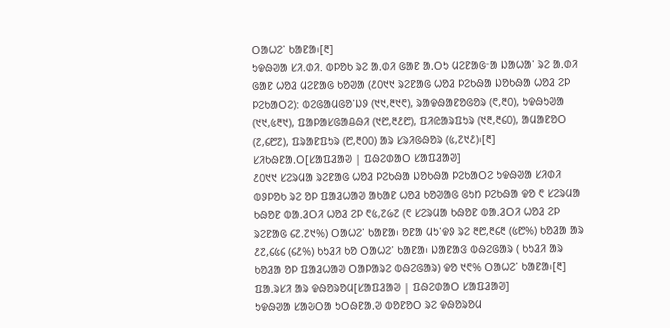ᱛᱟᱦᱮᱸ ᱠᱟᱱᱟ᱾[᱓]
ᱩᱫᱷᱣᱟ ᱥᱤ.ᱰᱤ. ᱵᱞᱚᱠ ᱨᱮ ᱟᱹᱰᱤ ᱜᱟᱱ ᱟᱹᱛᱩ ᱢᱮᱱᱟᱜᱼᱟ ᱡᱟᱦᱟᱸ ᱨᱮ ᱟᱹᱰᱤ ᱜᱟᱱ ᱦᱚᱲ ᱢᱮᱱᱟᱜ ᱠᱚᱣᱟ (᱒᱐᱑᱑ ᱨᱮᱱᱟᱜ ᱦᱚᱲ ᱞᱮᱠᱷᱟ ᱡᱚᱠᱷᱟ ᱦᱚᱲ ᱮᱞ ᱞᱮᱠᱟᱛᱮ): ᱵᱮᱜᱟᱢᱜᱚᱸᱡᱽ (᱑᱑,᱓᱑᱖), ᱨᱟᱫᱷᱟᱱᱚᱜᱚᱨ (᱖,᱓᱐), ᱩᱫᱷᱩᱣᱟ (᱑᱑,᱕᱓᱑), ᱯᱟᱞᱟᱥᱜᱟᱪᱷᱤ (᱑᱘,᱓᱒᱘), ᱯᱤᱭᱟᱨᱯᱩᱨ (᱑᱓,᱓᱔᱐), ᱟᱢᱟᱱᱚᱛ (᱗,᱔᱘᱗), ᱯᱨᱟᱱᱯᱩᱨ (᱘,᱓᱐᱐) ᱟᱨ ᱥᱨᱤᱜᱷᱚᱨ (᱕,᱗᱑᱒)᱾[᱓]
ᱥᱤᱠᱷᱱᱟᱹᱛ[ᱥᱟᱯᱲᱟᱣ | ᱯᱷᱮᱰᱟᱛ ᱥᱟᱯᱲᱟᱣ]
᱒᱐᱑᱑ ᱥᱮᱨᱢᱟ ᱨᱮᱱᱟᱜ ᱦᱚᱲ ᱞᱮᱠᱷᱟ ᱡᱚᱠᱷᱟ ᱞᱮᱠᱟᱛᱮ ᱩᱫᱷᱣᱟ ᱥᱤᱰᱤ ᱵᱽᱞᱚᱠ ᱨᱮ ᱚᱞ ᱯᱟᱲᱦᱟᱣ ᱟᱠᱟᱱ ᱦᱚᱲ ᱠᱚᱣᱟᱜ ᱜᱩᱴ ᱞᱮᱠᱷᱟ ᱫᱚ ᱖ ᱥᱮᱨᱢᱟ ᱠᱷᱚᱱ ᱵᱟᱹᱲᱛᱤ ᱦᱚᱲ ᱮᱞ ᱖᱕,᱗᱙᱗ (᱖ ᱥᱮᱨᱢᱟ ᱠᱷᱚᱱ ᱵᱟᱹᱲᱛᱤ ᱦᱚᱲ ᱮᱞ ᱨᱮᱱᱟᱜ ᱔᱗.᱗᱑%) ᱛᱟᱦᱮᱸ ᱠᱟᱱᱟ᱾ ᱚᱱᱟ ᱢᱩᱸᱫᱽ ᱨᱮ ᱓᱘,᱓᱔᱓ (᱕᱘%) ᱠᱚᱲᱟ ᱟᱨ ᱒᱗,᱔᱕᱔ (᱔᱒%) ᱠᱩᱲᱤ ᱠᱚ ᱛᱟᱦᱮᱸ ᱠᱟᱱᱟ᱾ ᱡᱟᱱᱟᱝ ᱵᱷᱮᱜᱟᱨ ( ᱠᱩᱲᱤ ᱟᱨ ᱠᱚᱲᱟ ᱚᱞ ᱯᱟᱲᱦᱟᱣ ᱛᱟᱞᱟᱨᱮ ᱵᱷᱮᱜᱟᱨ) ᱫᱚ ᱑᱖% ᱛᱟᱦᱮᱸ ᱠᱟᱱᱟ᱾[᱓]
ᱯᱟᱹᱨᱥᱤ ᱟᱨ ᱫᱷᱚᱨᱚᱢ[ᱥᱟᱯᱲᱟᱣ | ᱯᱷᱮᱰᱟᱛ ᱥᱟᱯᱲᱟᱣ]
ᱩᱫᱷᱣᱟ ᱥᱟᱶᱛᱟ ᱩᱛᱷᱱᱟᱹᱣ ᱵᱚᱱᱚᱛ ᱨᱮ ᱫᱷᱚᱨᱚᱢ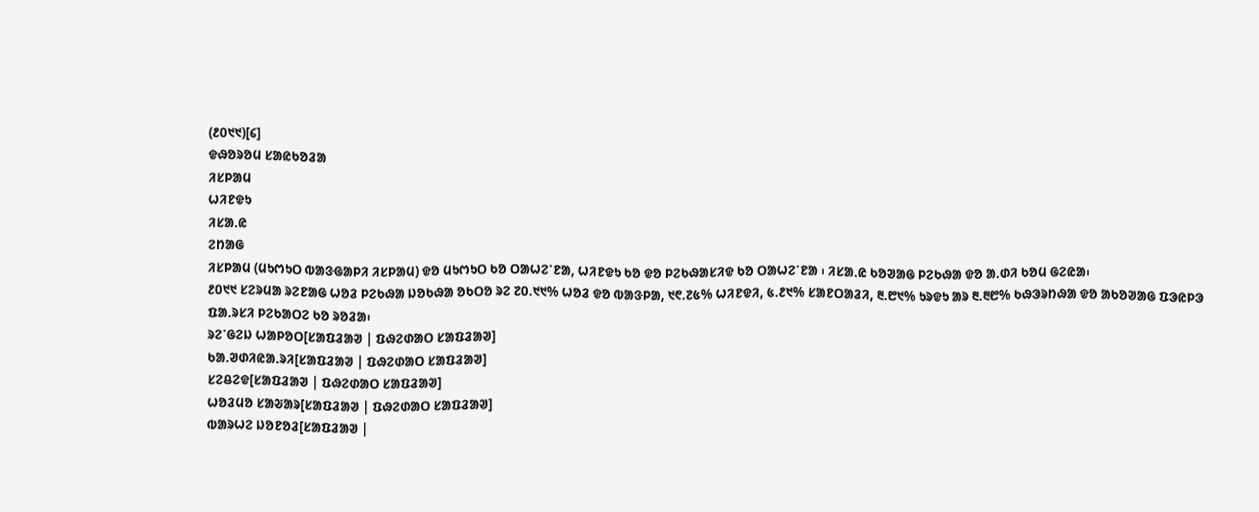(᱒᱐᱑᱑)[᱔]
ᱫᱷᱚᱨᱚᱢ ᱥᱟᱭᱠᱚᱲᱟ
ᱤᱥᱞᱟᱢ
ᱦᱤᱱᱫᱩ
ᱤᱥᱟᱹᱭ
ᱮᱴᱟᱜ
ᱤᱥᱞᱟᱢ (ᱢᱩᱬᱩᱛ ᱵᱟᱝᱜᱟᱞᱤ ᱤᱥᱞᱟᱢ) ᱫᱚ ᱢᱩᱬᱩᱛ ᱠᱚ ᱛᱟᱦᱮᱸᱱᱟ, ᱦᱤᱱᱫᱩ ᱠᱚ ᱫᱚ ᱞᱮᱠᱷᱟᱥᱤᱫ ᱠᱚ ᱛᱟᱦᱮᱸᱱᱟ ᱾ ᱤᱥᱟᱹᱭ ᱠᱚᱣᱟᱜ ᱞᱮᱠᱷᱟ ᱫᱚ ᱟᱹᱰᱤ ᱠᱚᱢ ᱜᱮᱭᱟ᱾
᱒᱐᱑᱑ ᱥᱮᱨᱢᱟ ᱨᱮᱱᱟᱜ ᱦᱚᱲ ᱞᱮᱠᱷᱟ ᱡᱚᱠᱷᱟ ᱚᱠᱛᱚ ᱨᱮ ᱗᱐.᱑᱑% ᱦᱚᱲ ᱫᱚ ᱵᱟᱝᱞᱟ, ᱑᱖.᱗᱕% ᱦᱤᱱᱫᱤ, ᱕.᱒᱑% ᱥᱟᱱᱛᱟᱲᱤ, ᱓.᱘᱑% ᱩᱨᱫᱩ ᱟᱨ ᱓.᱓᱘% ᱠᱷᱳᱨᱴᱷᱟ ᱫᱚ ᱟᱠᱚᱣᱟᱜ ᱯᱳᱭᱞᱳ ᱯᱟᱹᱨᱥᱤ ᱞᱮᱠᱟᱛᱮ ᱠᱚ ᱨᱚᱲᱟ᱾
ᱨᱮᱸᱜᱮᱡ ᱦᱟᱞᱚᱛ[ᱥᱟᱯᱲᱟᱣ | ᱯᱷᱮᱰᱟᱛ ᱥᱟᱯᱲᱟᱣ]
ᱠᱟᱹᱣᱰᱤᱭᱟᱹᱨᱤ[ᱥᱟᱯᱲᱟᱣ | ᱯᱷᱮᱰᱟᱛ ᱥᱟᱯᱲᱟᱣ]
ᱥᱮᱪᱮᱫ[ᱥᱟᱯᱲᱟᱣ | ᱯᱷᱮᱰᱟᱛ ᱥᱟᱯᱲᱟᱣ]
ᱦᱚᱲᱢᱚ ᱥᱟᱶᱟᱨ[ᱥᱟᱯᱲᱟᱣ | ᱯᱷᱮᱰᱟᱛ ᱥᱟᱯᱲᱟᱣ]
ᱵᱟᱨᱦᱮ ᱡᱚᱱᱚᱲ[ᱥᱟᱯᱲᱟᱣ |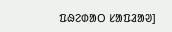ᱯᱷᱮᱰᱟᱛ ᱥᱟᱯᱲᱟᱣ]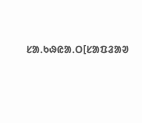ᱥᱟᱹᱠᱷᱭᱟᱹᱛ[ᱥᱟᱯᱲᱟᱣ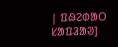| ᱯᱷᱮᱰᱟᱛ ᱥᱟᱯᱲᱟᱣ]